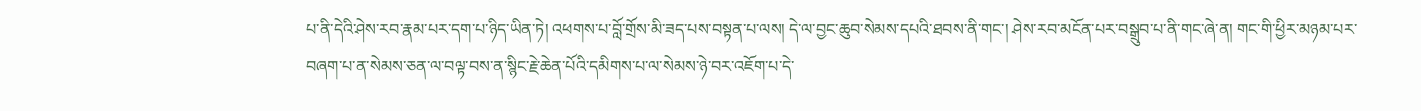པ་ནི་དེའི་ཤེས་རབ་རྣམ་པར་དག་པ་ཉིད་ཡིན་ཏེ། འཕགས་པ་བློ་གྲོས་མི་ཟད་པས་བསྟན་པ་ལས། དེ་ལ་བྱང་ཆུབ་སེམས་དཔའི་ཐབས་ནི་གང་། ཤེས་རབ་མངོན་པར་བསྒྲུབ་པ་ནི་གང་ཞེ་ན། གང་གི་ཕྱིར་མཉམ་པར་བཞག་པ་ན་སེམས་ཅན་ལ་བལྟ་བས་ན་སྙིང་རྗེ་ཆེན་པོའི་དམིགས་པ་ལ་སེམས་ཉེ་བར་འཇོག་པ་དེ་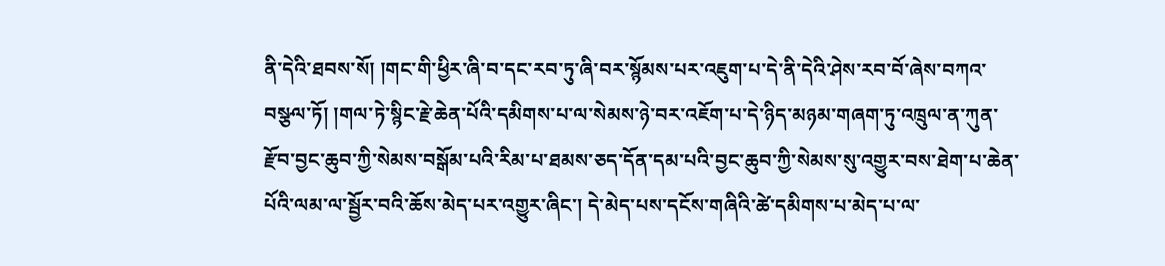ནི་དེའི་ཐབས་སོ། །གང་གི་ཕྱིར་ཞི་བ་དང་རབ་ཏུ་ཞི་བར་སྙོམས་པར་འཇུག་པ་དེ་ནི་དེའི་ཤེས་རབ་བོ་ཞེས་བཀའ་བསྩལ་ཏོ། །གལ་ཏེ་སྙིང་རྗེ་ཆེན་པོའི་དམིགས་པ་ལ་སེམས་ཉེ་བར་འཇོག་པ་དེ་ཉིད་མཉམ་གཞག་ཏུ་འཁྲུལ་ན་ཀུན་རྫོབ་བྱང་ཆུབ་ཀྱི་སེམས་བསྒོམ་པའི་རིམ་པ་ཐམས་ཅད་དོན་དམ་པའི་བྱང་ཆུབ་ཀྱི་སེམས་སུ་འགྱུར་བས་ཐེག་པ་ཆེན་པོའི་ལམ་ལ་སྦྱོར་བའི་ཆོས་མེད་པར་འགྱུར་ཞིང་། དེ་མེད་པས་དངོས་གཞིའི་ཚེ་དམིགས་པ་མེད་པ་ལ་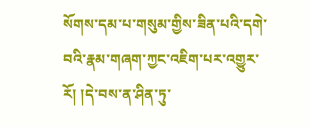སོགས་དམ་པ་གསུམ་གྱིས་ཟིན་པའི་དགེ་བའི་རྣམ་གཞག་ཀྱང་འཇིག་པར་འགྱུར་རོ། །དེ་བས་ན་ཤིན་ཏུ་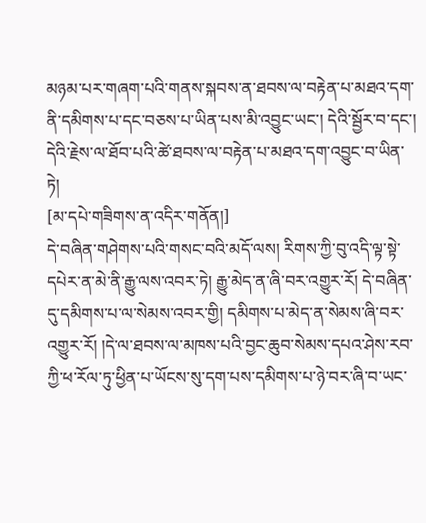མཉམ་པར་གཞག་པའི་གནས་སྐབས་ན་ཐབས་ལ་བརྟེན་པ་མཐའ་དག་ནི་དམིགས་པ་དང་བཅས་པ་ཡིན་པས་མི་འབྱུང་ཡང་། དེའི་སྦྱོར་བ་དང་། དེའི་རྗེས་ལ་ཐོབ་པའི་ཚེ་ཐབས་ལ་བརྟེན་པ་མཐའ་དག་འབྱུང་བ་ཡིན་ཏེ།
[མ་དཔེ་གཟིགས་ན་འདིར་གནོན།]
དེ་བཞིན་གཤེགས་པའི་གསང་བའི་མདོ་ལས། རིགས་ཀྱི་བུ་འདི་ལྟ་སྟེ་དཔེར་ན་མེ་ནི་རྒྱུ་ལས་འབར་ཏེ། རྒྱུ་མེད་ན་ཞི་བར་འགྱུར་རོ། དེ་བཞིན་དུ་དམིགས་པ་ལ་སེམས་འབར་གྱི། དམིགས་པ་མེད་ན་སེམས་ཞི་བར་འགྱུར་རོ། །དེ་ལ་ཐབས་ལ་མཁས་པའི་བྱང་ཆུབ་སེམས་དཔའ་ཤེས་རབ་ཀྱི་ཕ་རོལ་ཏུ་ཕྱིན་པ་ཡོངས་སུ་དག་པས་དམིགས་པ་ཉེ་བར་ཞི་བ་ཡང་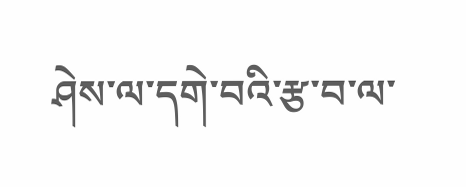ཤེས་ལ་དགེ་བའི་རྩ་བ་ལ་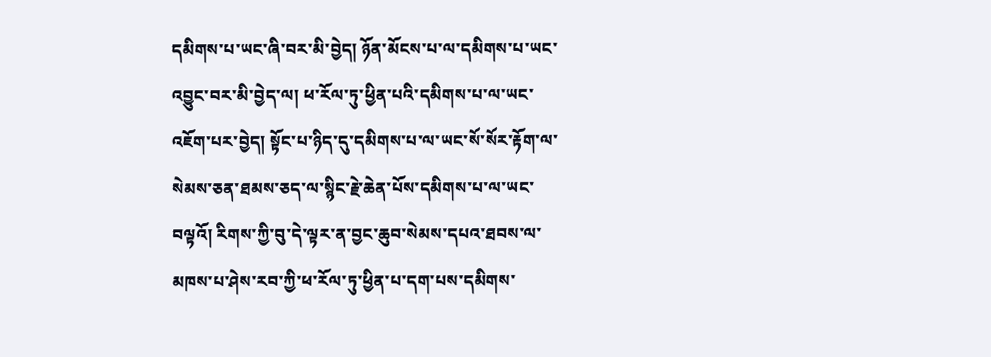དམིགས་པ་ཡང་ཞི་བར་མི་བྱེད། ཉོན་མོངས་པ་ལ་དམིགས་པ་ཡང་འབྱུང་བར་མི་བྱེད་ལ། ཕ་རོལ་ཏུ་ཕྱིན་པའི་དམིགས་པ་ལ་ཡང་འཇོག་པར་བྱེད། སྟོང་པ་ཉིད་དུ་དམིགས་པ་ལ་ཡང་སོ་སོར་རྟོག་ལ་སེམས་ཅན་ཐམས་ཅད་ལ་སྙིང་རྗེ་ཆེན་པོས་དམིགས་པ་ལ་ཡང་བལྟའོ། རིགས་ཀྱི་བུ་དེ་ལྟར་ན་བྱང་ཆུབ་སེམས་དཔའ་ཐབས་ལ་མཁས་པ་ཤེས་རབ་ཀྱི་ཕ་རོལ་ཏུ་ཕྱིན་པ་དག་པས་དམིགས་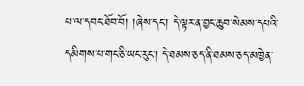པ་ལ་དབང་ཐོབ་བོ། །ཞེས་དང་། དེ་ལྟར་ན་བྱང་ཆུབ་སེམས་དཔའི་དམིགས་པ་གང་ཅི་ཡང་རུང་། དེ་ཐམས་ཅད་ནི་ཐམས་ཅད་མཁྱེན་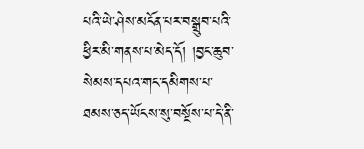པའི་ཡེ་ཤེས་མངོན་པར་བསྒྲུབ་པའི་ཕྱིར་མི་གནས་པ་མེད་དོ། །བྱང་ཆུབ་སེམས་དཔའ་གང་དམིགས་པ་ཐམས་ཅད་ཡོངས་སུ་བསྔོས་པ་དེ་ནི་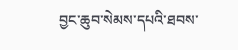བྱང་ཆུབ་སེམས་དཔའི་ཐབས་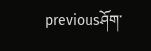previousཤོག་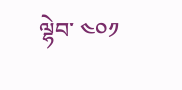ལྷེབ་ ༤༠༡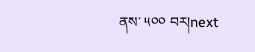ནས་ ༥༠༠ བར།next